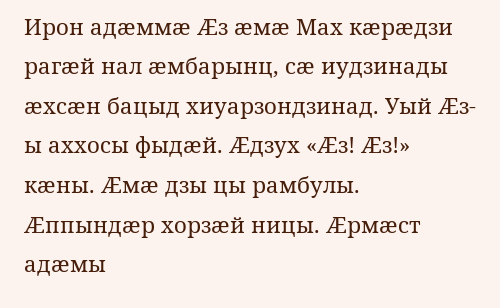Ирон адæммæ Ӕз æмæ Мах кæрæдзи рагæй нал æмбарынц, сæ иудзинады æхсæн бацыд хиуарзондзинад. Уый Ӕз-ы аххосы фыдæй. Ӕдзух «Ӕз! Ӕз!» кæны. Ӕмæ дзы цы рамбулы. Ӕппындæр хорзæй ницы. Ӕрмæст адæмы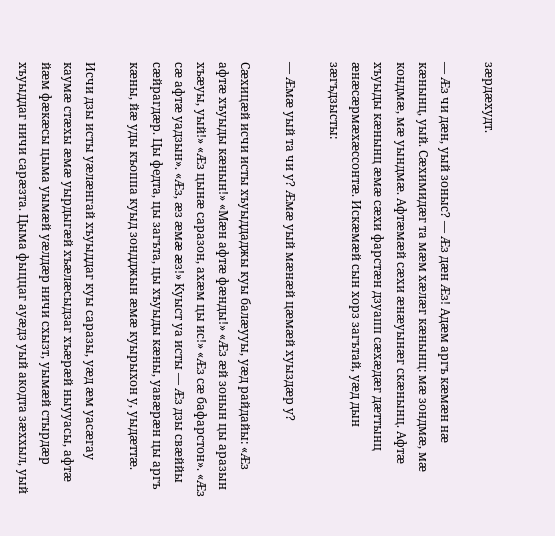зæрдæхудт.

— Ӕз чи дæн, уый зоныс? — Ӕз дæн Ӕз! Адæм аргъ кæмæн нæ кæнынц, уый. Сæхимидæг та мæм хæлæг кæнынц: мæ зондмæ, мæ кондмæ, мæ уындмæ. Афтæмæй сæхи æнæуынæг скæнынц. Афтæ хъуыды кæнынц æмæ сæхи фарстæн дзуапп сæхæдæг дæттынц æнæсæрмæхæссонтæ. Искæмæй сын хорз загътай, уæд дын зæгъдзысты:

— Ӕмæ уый та чи у? Ӕмæ уый мæнæй цæмæй хуыздæр у?

Сæхицæй исчи исты хъуыддаджы куы балæууы, уæд райдайы: «Ӕз афтæ хъуыды кæнын!» «Мæн афтæ фæнды!» «Ӕз æй зонын цы аразын хъæуы, уый!» «Ӕз цынæ саразон, ахæм цы ис!» «Ӕз сæ бафарстон». «Ӕз сæ афтæ уадзын». «Ӕз, æз æмæ æз!» Куыст уа исты — Ӕз дзы свæййы сæйрагдæр. Цы федта, цы загъта, цы хъуыды кæны, уавæрæн цы аргъ кæны, йæ уды къоппа куыд зондджын æмæ куырыхон у, уыдæттæ.

Исчи дзы исты уæлæнгай хъуыддаг куы саразы, уæд æм уасæгау каумæ стæхы æмæ уырдыгæй хъæлæсыдзаг хъæрæй ныууасы, афтæ йæм фæкæсы цыма уымæй уæлдæр ничи схызт, уымæй стырдæр хъуыддаг ничи сарæзта. Цыма фыццаг ауæдз уый акодта зæххыл, уый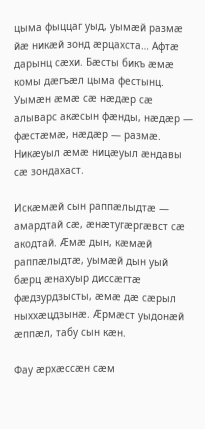цыма фыццаг уыд, уымæй размæ йæ никæй зонд æрцахста… Афтæ дарынц сæхи. Бæсты бикъ æмæ комы дæгъæл цыма фестынц. Уымæн æмæ сæ нæдæр сæ алыварс акæсын фæнды, нæдæр — фæстæмæ, нæдæр — размæ. Никæуыл æмæ ницæуыл æндавы сæ зондахаст.

Искæмæй сын раппæлыдтæ — амардтай сæ, æнæтугæргæвст сæ акодтай. Ӕмæ дын, кæмæй раппæлыдтæ, уымæй дын уый бæрц æнахуыр диссæгтæ фæдзурдзысты, æмæ дæ сæрыл ныххæцдзынæ. Ӕрмæст уыдонæй æппæл, табу сын кæн.

Фау æрхæссæн сæм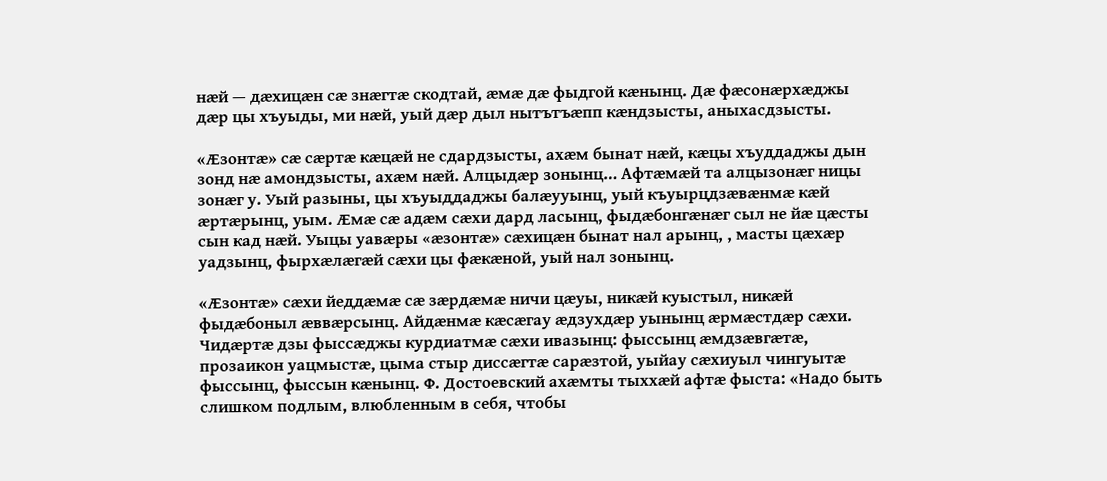нæй — дæхицæн сæ знæгтæ скодтай, æмæ дæ фыдгой кæнынц. Дæ фæсонæрхæджы дæр цы хъуыды, ми нæй, уый дæр дыл нытътъæпп кæндзысты, аныхасдзысты.

«Ӕзонтæ» сæ сæртæ кæцæй не сдардзысты, ахæм бынат нæй, кæцы хъуддаджы дын зонд нæ амондзысты, ахæм нæй. Алцыдæр зонынц… Афтæмæй та алцызонæг ницы зонæг у. Уый разыны, цы хъуыддаджы балæууынц, уый къуырцдзæвæнмæ кæй æртæрынц, уым. Ӕмæ сæ адæм сæхи дард ласынц, фыдæбонгæнæг сыл не йæ цæсты сын кад нæй. Уыцы уавæры «æзонтæ» сæхицæн бынат нал арынц, , масты цæхæр уадзынц, фырхæлæгæй сæхи цы фæкæной, уый нал зонынц.

«Ӕзонтæ» сæхи йеддæмæ сæ зæрдæмæ ничи цæуы, никæй куыстыл, никæй фыдæбоныл æввæрсынц. Айдæнмæ кæсæгау æдзухдæр уынынц æрмæстдæр сæхи. Чидæртæ дзы фыссæджы курдиатмæ сæхи ивазынц: фыссынц æмдзæвгæтæ, прозаикон уацмыстæ, цыма стыр диссæгтæ сарæзтой, уыйау сæхиуыл чингуытæ фыссынц, фыссын кæнынц. Ф. Достоевский ахæмты тыххæй афтæ фыста: «Надо быть слишком подлым, влюбленным в себя, чтобы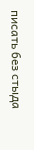писать без стыда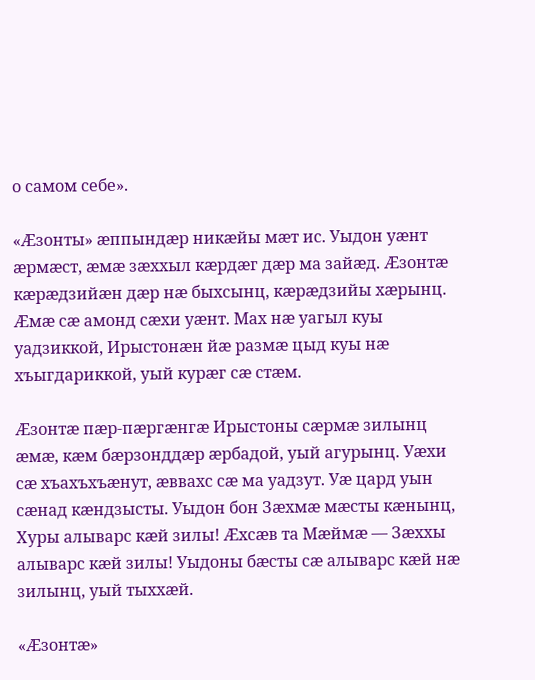о самом себе».

«Ӕзонты» æппындæр никæйы мæт ис. Уыдон уæнт æрмæст, æмæ зæххыл кæрдæг дæр ма зайæд. Ӕзонтæ кæрæдзийæн дæр нæ быхсынц, кæрæдзийы хæрынц. Ӕмæ сæ амонд сæхи уæнт. Мах нæ уагыл куы уадзиккой, Ирыстонæн йæ размæ цыд куы нæ хъыгдариккой, уый курæг сæ стæм.

Ӕзонтæ пæр-пæргæнгæ Ирыстоны сæрмæ зилынц æмæ, кæм бæрзонддæр æрбадой, уый агурынц. Уæхи сæ хъахъхъæнут, æввахс сæ ма уадзут. Уæ цард уын сæнад кæндзысты. Уыдон бон Зæхмæ мæсты кæнынц, Хуры алыварс кæй зилы! Æхсæв та Мæймæ — Зæххы алыварс кæй зилы! Уыдоны бæсты сæ алыварс кæй нæ зилынц, уый тыххæй.

«Ӕзонтæ»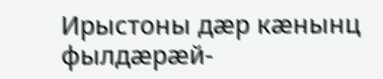Ирыстоны дæр кæнынц фылдæрæй-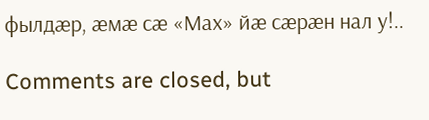фылдæр, æмæ сæ «Мах» йæ сæрæн нал у!..

Comments are closed, but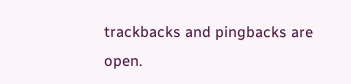trackbacks and pingbacks are open.